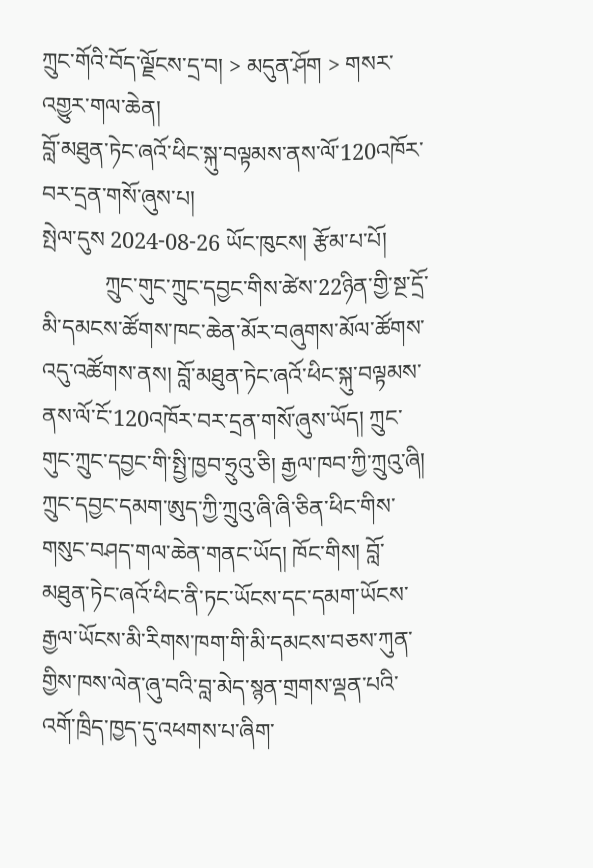ཀྲུང་གོའི་བོད་ལྗོངས་དྲ་བ། > མདུན་ཤོག > གསར་འགྱུར་གལ་ཆེན།
བློ་མཐུན་ཏེང་ཞའོ་ཕིང་སྐུ་བལྟམས་ནས་ལོ་120འཁོར་བར་དྲན་གསོ་ཞུས་པ།
སྤེལ་དུས 2024-08-26 ཡོང་ཁུངས། རྩོམ་པ་པོ།
           ཀྲུང་གུང་ཀྲུང་དབྱང་གིས་ཚེས་22ཉིན་གྱི་སྔ་དྲོ་མི་དམངས་ཚོགས་ཁང་ཆེན་མོར་བཞུགས་མོལ་ཚོགས་འདུ་འཚོགས་ནས། བློ་མཐུན་ཏེང་ཞའོ་ཕིང་སྐུ་བལྟམས་ནས་ལོ་ངོ་120འཁོར་བར་དྲན་གསོ་ཞུས་ཡོད། ཀྲུང་གུང་ཀྲུང་དབྱང་གི་སྤྱི་ཁྱབ་ཧྲུའུ་ཅི། རྒྱལ་ཁབ་ཀྱི་ཀྲུའུ་ཞི། ཀྲུང་དབྱང་དམག་ཨུད་ཀྱི་ཀྲུའུ་ཞི་ཞི་ཅིན་ཕིང་གིས་གསུང་བཤད་གལ་ཆེན་གནང་ཡོད། ཁོང་གིས། བློ་མཐུན་ཏེང་ཞའོ་ཕིང་ནི་ཏང་ཡོངས་དང་དམག་ཡོངས་རྒྱལ་ཡོངས་མི་རིགས་ཁག་གི་མི་དམངས་བཅས་ཀུན་གྱིས་ཁས་ལེན་ཞུ་བའི་བླ་མེད་སྙན་གྲགས་ལྡན་པའི་འགོ་ཁྲིད་ཁྱད་དུ་འཕགས་པ་ཞིག་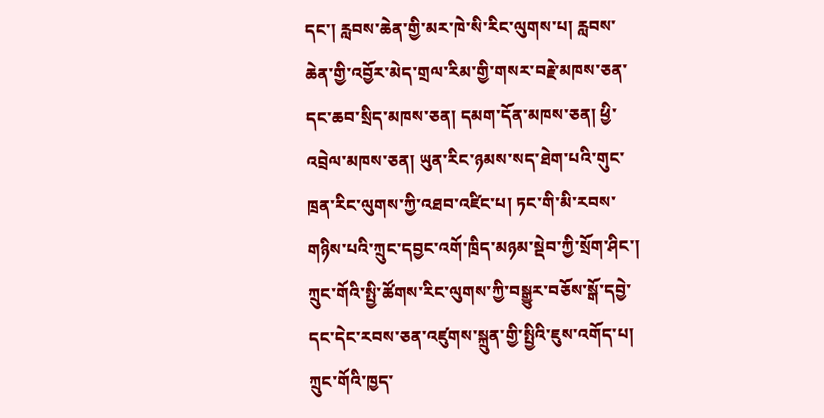དང་། རླབས་ཆེན་གྱི་མར་ཁེ་སི་རིང་ལུགས་པ། རླབས་ཆེན་གྱི་འབྱོར་མེད་གྲལ་རིམ་གྱི་གསར་བརྗེ་མཁས་ཅན་དང་ཆབ་སྲིད་མཁས་ཅན། དམག་དོན་མཁས་ཅན། ཕྱི་འབྲེལ་མཁས་ཅན། ཡུན་རིང་ཉམས་སད་ཐེག་པའི་གུང་ཁྲན་རིང་ལུགས་ཀྱི་འཐབ་འཛིང་པ། ཏང་གི་མི་རབས་གཉིས་པའི་ཀྲུང་དབྱང་འགོ་ཁྲིད་མཉམ་སྡེབ་ཀྱི་སྲོག་ཤིང་། ཀྲུང་གོའི་སྤྱི་ཚོགས་རིང་ལུགས་ཀྱི་བསྒྱུར་བཅོས་སྒོ་དབྱེ་དང་དེང་རབས་ཅན་འཛུགས་སྐྲུན་གྱི་སྤྱིའི་ཇུས་འགོད་པ། ཀྲུང་གོའི་ཁྱད་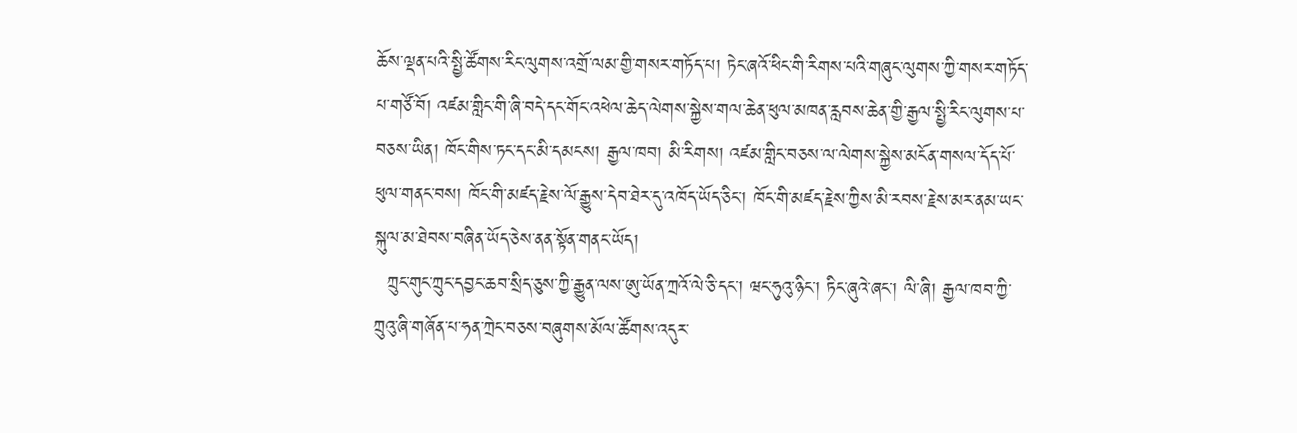ཆོས་ལྡན་པའི་སྤྱི་ཚོགས་རིང་ལུགས་འགྲོ་ལམ་གྱི་གསར་གཏོད་པ། ཏེང་ཞའོ་ཕིང་གི་རིགས་པའི་གཞུང་ལུགས་ཀྱི་གསར་གཏོད་པ་གཙོ་བོ། འཛམ་གླིང་གི་ཞི་བདེ་དང་གོང་འཕེལ་ཆེད་ལེགས་སྐྱེས་གལ་ཆེན་ཕུལ་མཁན་རླབས་ཆེན་གྱི་རྒྱལ་སྤྱི་རིང་ལུགས་པ་བཅས་ཡིན། ཁོང་གིས་ཏང་དང་མི་དམངས། རྒྱལ་ཁབ། མི་རིགས། འཛམ་གླིང་བཅས་ལ་ལེགས་སྐྱེས་མངོན་གསལ་དོད་པོ་ཕུལ་གནང་བས། ཁོང་གི་མཛད་རྗེས་ལོ་རྒྱུས་དེབ་ཐེར་དུ་འཁོད་ཡོད་ཅིང་། ཁོང་གི་མཛད་རྗེས་ཀྱིས་མི་རབས་རྗེས་མར་ནམ་ཡང་སྐུལ་མ་ཐེབས་བཞིན་ཡོད་ཅེས་ནན་སྟོན་གནང་ཡོད།
  ཀྲུང་གུང་ཀྲུང་དབྱང་ཆབ་སྲིད་ཅུས་ཀྱི་རྒྱུན་ལས་ཨུ་ཡོན་ཀྲའོ་ལེ་ཅི་དང་། ཝང་ཧུའུ་ཉིང་། ཏིང་ཞུའེ་ཞང་། ལི་ཞི། རྒྱལ་ཁབ་ཀྱི་ཀྲུའུ་ཞི་གཞོན་པ་ཧན་ཀྲེང་བཅས་བཞུགས་མོལ་ཚོགས་འདུར་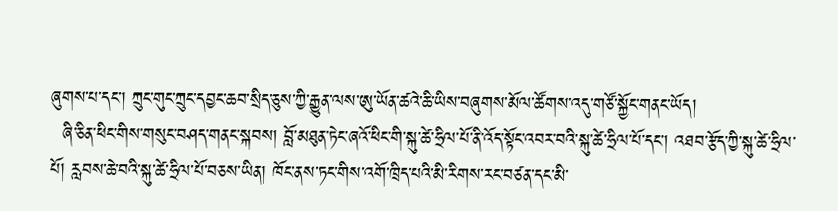ཞུགས་པ་དང་། ཀྲུང་གུང་ཀྲུང་དབྱང་ཆབ་སྲིད་ཅུས་ཀྱི་རྒྱུན་ལས་ཨུ་ཡོན་ཚའེ་ཆི་ཡིས་བཞུགས་མོལ་ཚོགས་འདུ་གཙོ་སྐྱོང་གནང་ཡོད།
  ཞི་ཅིན་ཕིང་གིས་གསུང་བཤད་གནང་སྐབས། བློ་མཐུན་ཏེང་ཞའོ་ཕིང་གི་སྐུ་ཚེ་ཧྲིལ་པོ་ནི་འོད་སྟོང་འབར་བའི་སྐུ་ཚེ་ཧྲིལ་པོ་དང་། འཐབ་རྩོད་ཀྱི་སྐུ་ཚེ་ཧྲིལ་པོ། རླབས་ཆེ་བའི་སྐུ་ཚེ་ཧྲིལ་པོ་བཅས་ཡིན། ཁོང་ནས་ཏང་གིས་འགོ་ཁྲིད་པའི་མི་རིགས་རང་བཙན་དང་མི་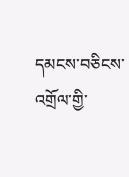དམངས་བཅིངས་འགྲོལ་གྱི་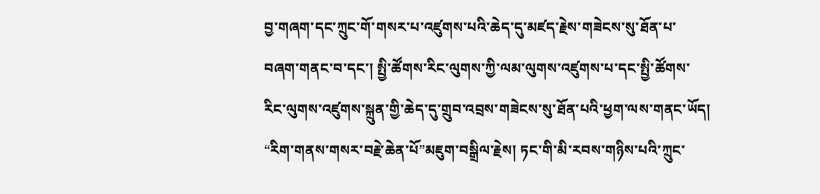བྱ་གཞག་དང་ཀྲུང་གོ་གསར་པ་འཛུགས་པའི་ཆེད་དུ་མཛད་རྗེས་གཟེངས་སུ་ཐོན་པ་བཞག་གནང་བ་དང་། སྤྱི་ཚོགས་རིང་ལུགས་ཀྱི་ལམ་ལུགས་འཛུགས་པ་དང་སྤྱི་ཚོགས་རིང་ལུགས་འཛུགས་སྐྲུན་གྱི་ཆེད་དུ་གྲུབ་འབྲས་གཟེངས་སུ་ཐོན་པའི་ཕྱག་ལས་གནང་ཡོད། “རིག་གནས་གསར་བརྗེ་ཆེན་པོ”མཇུག་བསྒྲིལ་རྗེས། ཏང་གི་མི་རབས་གཉིས་པའི་ཀྲུང་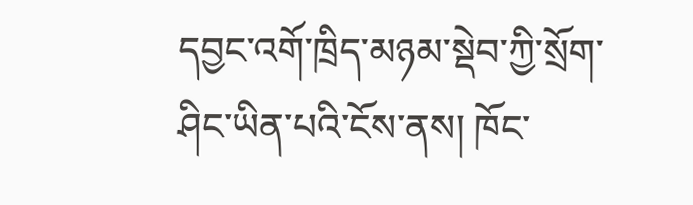དབྱང་འགོ་ཁྲིད་མཉམ་སྡེབ་ཀྱི་སྲོག་ཤིང་ཡིན་པའི་ངོས་ནས། ཁོང་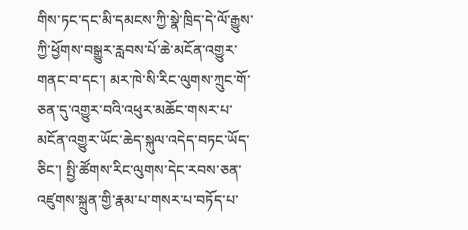གིས་ཏང་དང་མི་དམངས་ཀྱི་སྣེ་ཁྲིད་དེ་ལོ་རྒྱུས་ཀྱི་ཕྱོགས་བསྒྱུར་རླབས་པོ་ཆེ་མངོན་འགྱུར་གནང་བ་དང་། མར་ཁེ་སི་རིང་ལུགས་ཀྲུང་གོ་ཅན་དུ་འགྱུར་བའི་འཕུར་མཆོང་གསར་པ་མངོན་འགྱུར་ཡོང་ཆེད་སྐུལ་འདེད་བཏང་ཡོད་ཅིང་། སྤྱི་ཚོགས་རིང་ལུགས་དེང་རབས་ཅན་འཛུགས་སྐྲུན་གྱི་རྣམ་པ་གསར་པ་བཏོད་པ་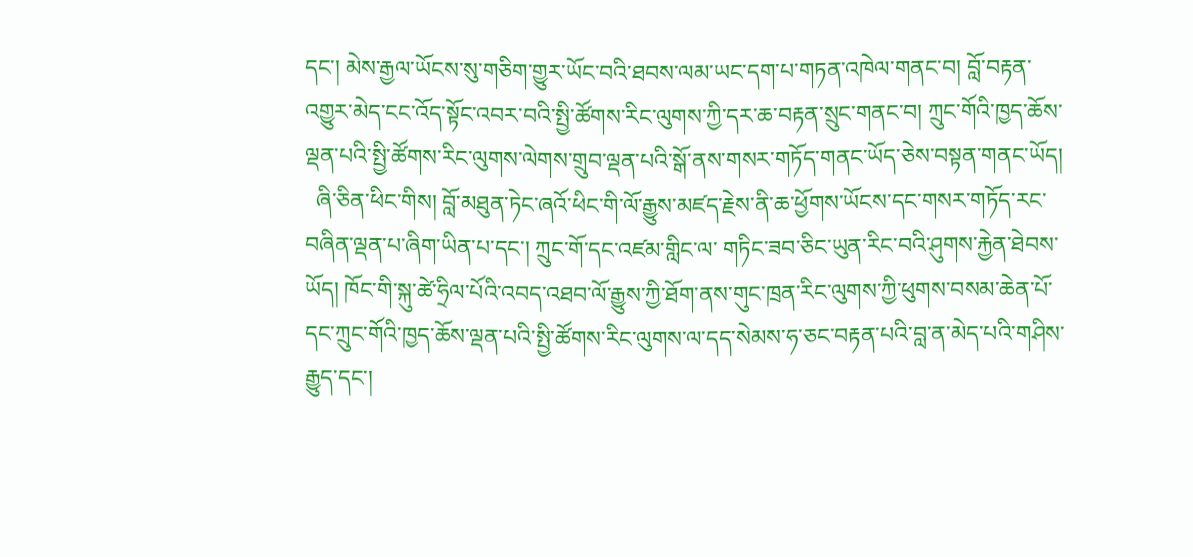དང་། མེས་རྒྱལ་ཡོངས་སུ་གཅིག་གྱུར་ཡོང་བའི་ཐབས་ལམ་ཡང་དག་པ་གཏན་འཁེལ་གནང་བ། བློ་བརྟན་འགྱུར་མེད་ངང་འོད་སྟོང་འབར་བའི་སྤྱི་ཚོགས་རིང་ལུགས་ཀྱི་དར་ཆ་བརྟན་སྲུང་གནང་བ། ཀྲུང་གོའི་ཁྱད་ཆོས་ལྡན་པའི་སྤྱི་ཚོགས་རིང་ལུགས་ལེགས་གྲུབ་ལྡན་པའི་སྒོ་ནས་གསར་གཏོད་གནང་ཡོད་ཅེས་བསྟན་གནང་ཡོད།
  ཞི་ཅིན་ཕིང་གིས། བློ་མཐུན་ཏེང་ཞའོ་ཕིང་གི་ལོ་རྒྱུས་མཛད་རྗེས་ནི་ཆ་ཕྱོགས་ཡོངས་དང་གསར་གཏོད་རང་བཞིན་ལྡན་པ་ཞིག་ཡིན་པ་དང་། ཀྲུང་གོ་དང་འཛམ་གླིང་ལ་ གཏིང་ཟབ་ཅིང་ཡུན་རིང་བའི་ཤུགས་རྐྱེན་ཐེབས་ཡོད། ཁོང་གི་སྐུ་ཚེ་ཧྲིལ་པོའི་འབད་འཐབ་ལོ་རྒྱུས་ཀྱི་ཐོག་ནས་གུང་ཁྲན་རིང་ལུགས་ཀྱི་ཕུགས་བསམ་ཆེན་པོ་དང་ཀྲུང་གོའི་ཁྱད་ཆོས་ལྡན་པའི་སྤྱི་ཚོགས་རིང་ལུགས་ལ་དད་སེམས་ཧ་ཅང་བརྟན་པའི་བླ་ན་མེད་པའི་གཤིས་རྒྱུད་དང་།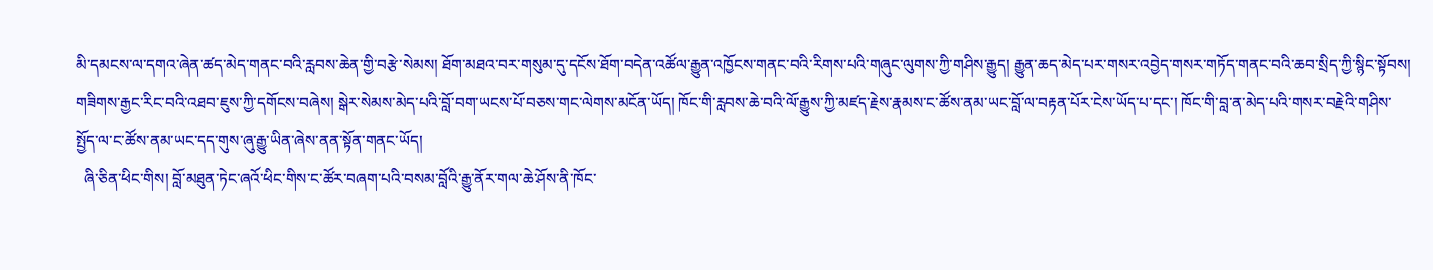མི་དམངས་ལ་དགའ་ཞེན་ཚད་མེད་གནང་བའི་རླབས་ཆེན་གྱི་བརྩེ་སེམས། ཐོག་མཐའ་བར་གསུམ་དུ་དངོས་ཐོག་བདེན་འཚོལ་རྒྱུན་འཁྱོངས་གནང་བའི་རིགས་པའི་གཞུང་ལུགས་ཀྱི་གཤིས་རྒྱུད། རྒྱུན་ཆད་མེད་པར་གསར་འབྱེད་གསར་གཏོད་གནང་བའི་ཆབ་སྲིད་ཀྱི་སྙིང་སྟོབས། གཟིགས་རྒྱང་རིང་བའི་འཐབ་ཇུས་ཀྱི་དགོངས་བཞེས། སྒེར་སེམས་མེད་པའི་བློ་བག་ཡངས་པོ་བཅས་གང་ལེགས་མངོན་ཡོད། ཁོང་གི་རླབས་ཆེ་བའི་ལོ་རྒྱུས་ཀྱི་མཛད་རྗེས་རྣམས་ང་ཚོས་ནམ་ཡང་བློ་ལ་བརྟན་པོར་ངེས་ཡོད་པ་དང་། ཁོང་གི་བླ་ན་མེད་པའི་གསར་བརྗེའི་གཤིས་སྤྱོད་ལ་ང་ཚོས་ནམ་ཡང་དད་གུས་ཞུ་རྒྱུ་ཡིན་ཞེས་ནན་སྟོན་གནང་ཡོད།
  ཞི་ཅིན་ཕིང་གིས། བློ་མཐུན་ཏེང་ཞའོ་ཕིང་གིས་ང་ཚོར་བཞག་པའི་བསམ་བློའི་རྒྱུ་ནོར་གལ་ཆེ་ཤོས་ནི་ཁོང་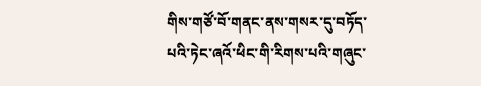གིས་གཙོ་བོ་གནང་ནས་གསར་དུ་བཏོད་པའི་ཏེང་ཞའོ་ཕིང་གི་རིགས་པའི་གཞུང་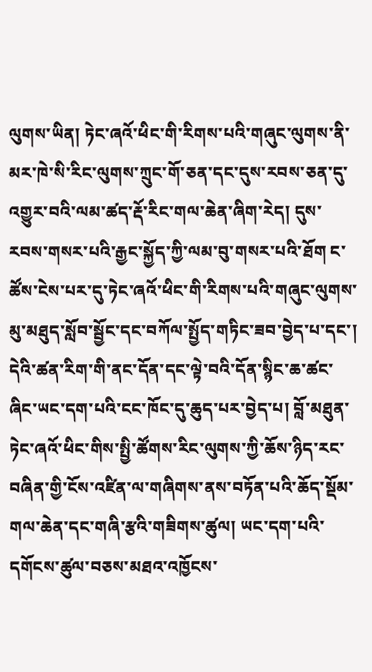ལུགས་ཡིན། ཏེང་ཞའོ་ཕིང་གི་རིགས་པའི་གཞུང་ལུགས་ནི་མར་ཁེ་སི་རིང་ལུགས་ཀྲུང་གོ་ཅན་དང་དུས་རབས་ཅན་དུ་འགྱུར་བའི་ལམ་ཚད་རྡོ་རིང་གལ་ཆེན་ཞིག་རེད། དུས་རབས་གསར་པའི་རྒྱང་སྐྱོད་ཀྱི་ལམ་བུ་གསར་པའི་ཐོག ང་ཚོས་ངེས་པར་དུ་ཏེང་ཞའོ་ཕིང་གི་རིགས་པའི་གཞུང་ལུགས་མུ་མཐུད་སློབ་སྦྱོང་དང་བཀོལ་སྤྱོད་གཏིང་ཟབ་བྱེད་པ་དང་། དེའི་ཚན་རིག་གི་ནང་དོན་དང་ལྟེ་བའི་དོན་སྙིང་ཆ་ཚང་ཞིང་ཡང་དག་པའི་ངང་ཁོང་དུ་ཆུད་པར་བྱེད་པ། བློ་མཐུན་ཏེང་ཞའོ་ཕིང་གིས་སྤྱི་ཚོགས་རིང་ལུགས་ཀྱི་ཆོས་ཉིད་རང་བཞིན་གྱི་ངོས་འཛིན་ལ་གཞིགས་ནས་བཏོན་པའི་ཆོད་སྡོམ་གལ་ཆེན་དང་གཞི་རྩའི་གཟིགས་ཚུལ། ཡང་དག་པའི་དགོངས་ཚུལ་བཅས་མཐའ་འཁྱོངས་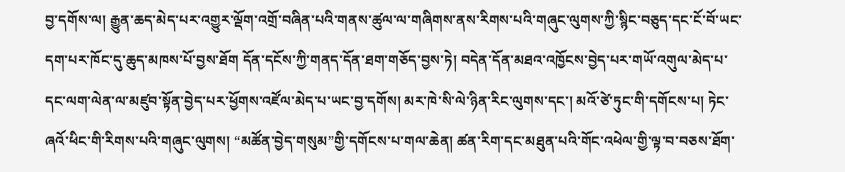བྱ་དགོས་ལ། རྒྱུན་ཆད་མེད་པར་འགྱུར་ལྡོག་འགྲོ་བཞིན་པའི་གནས་ཚུལ་ལ་གཞིགས་ནས་རིགས་པའི་གཞུང་ལུགས་ཀྱི་སྙིང་བཅུད་དང་ངོ་བོ་ཡང་དག་པར་ཁོང་དུ་ཆུད་མཁས་པོ་བྱས་ཐོག དོན་དངོས་ཀྱི་གནད་དོན་ཐག་གཅོད་བྱས་ཏེ། བདེན་དོན་མཐའ་འཁྱོངས་བྱེད་པར་གཡོ་འགུལ་མེད་པ་དང་ལག་ལེན་ལ་མཛུབ་སྟོན་བྱེད་པར་ཕྱོགས་འཛོལ་མེད་པ་ཡང་བྱ་དགོས། མར་ཁེ་སི་ལེ་ཉིན་རིང་ལུགས་དང་། མའོ་ཙེ་ཏུང་གི་དགོངས་པ། ཏེང་ཞའོ་ཕིང་གི་རིགས་པའི་གཞུང་ལུགས། “མཚོན་བྱེད་གསུམ”གྱི་དགོངས་པ་གལ་ཆེན། ཚན་རིག་དང་མཐུན་པའི་གོང་འཕེལ་གྱི་ལྟ་བ་བཅས་ཐོག་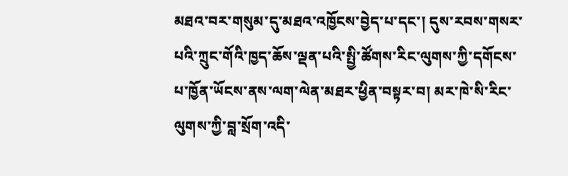མཐའ་བར་གསུམ་དུ་མཐའ་འཁྱོངས་བྱེད་པ་དང་། དུས་རབས་གསར་པའི་ཀྲུང་གོའི་ཁྱད་ཆོས་ལྡན་པའི་སྤྱི་ཚོགས་རིང་ལུགས་ཀྱི་དགོངས་པ་ཁྱོན་ཡོངས་ནས་ལག་ལེན་མཐར་ཕྱིན་བསྟར་བ། མར་ཁེ་སི་རིང་ལུགས་ཀྱི་བླ་སྲོག་འདི་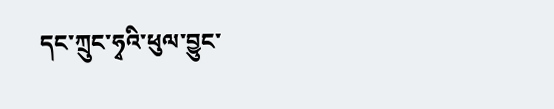དང་ཀྲུང་ཧྭའི་ཕུལ་བྱུང་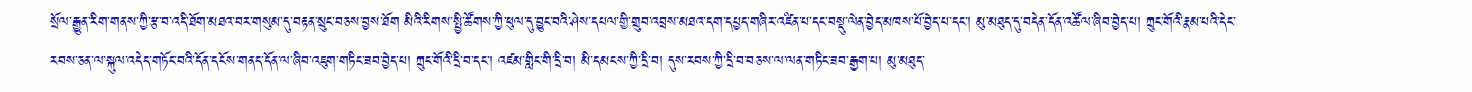སྲོལ་རྒྱུན་རིག་གནས་ཀྱི་རྩ་བ་འདི་ཐོག་མཐའ་བར་གསུམ་དུ་བརྟན་སྲུང་བཅས་བྱས་ཐོག མིའི་རིགས་སྤྱི་ཚོགས་ཀྱི་ཕུལ་དུ་བྱུང་བའི་ཤེས་དཔལ་གྱི་གྲུབ་འབྲས་མཐའ་དག་དཔྱད་གཞིར་འཛིན་པ་དང་བསྡུ་ལེན་བྱེད་མཁས་པོ་བྱེད་པ་དང་། མུ་མཐུད་དུ་བདེན་དོན་འཚོལ་ཞིབ་བྱེད་པ། ཀྲུང་གོའི་རྣམ་པའི་དེང་རབས་ཅན་ལ་སྐུལ་འདེད་གཏོང་བའི་དོན་དངོས་གནད་དོན་ལ་ཞིབ་འཇུག་གཏིང་ཟབ་བྱེད་པ། ཀྲུང་གོའི་དྲི་བ་དང་། འཛམ་གླིང་གི་དྲི་བ། མི་དམངས་ཀྱི་དྲི་བ། དུས་རབས་ཀྱི་དྲི་བ་བཅས་ལ་ལན་གཏིང་ཟབ་རྒྱག་པ། མུ་མཐུད་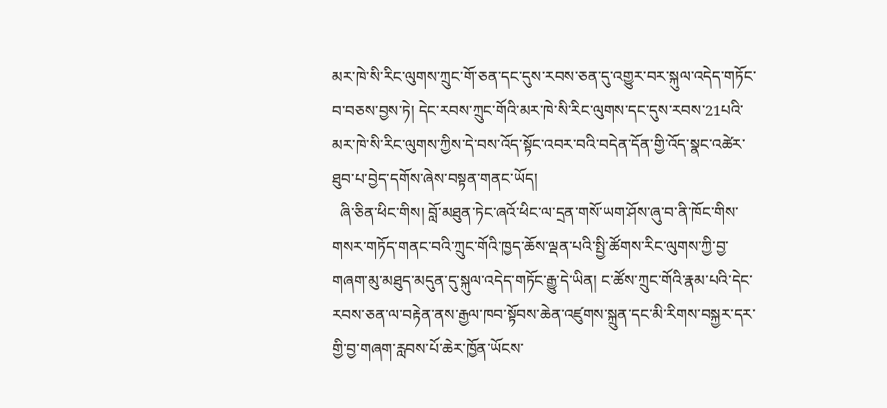མར་ཁེ་སི་རིང་ལུགས་ཀྲུང་གོ་ཅན་དང་དུས་རབས་ཅན་དུ་འགྱུར་བར་སྐུལ་འདེད་གཏོང་བ་བཅས་བྱས་ཏེ། དེང་རབས་ཀྲུང་གོའི་མར་ཁེ་སི་རིང་ལུགས་དང་དུས་རབས་21པའི་མར་ཁེ་སི་རིང་ལུགས་ཀྱིས་དེ་བས་འོད་སྟོང་འབར་བའི་བདེན་དོན་གྱི་འོད་སྣང་འཚེར་ཐུབ་པ་བྱེད་དགོས་ཞེས་བསྟན་གནང་ཡོད།
  ཞི་ཅིན་ཕིང་གིས། བློ་མཐུན་ཏེང་ཞའོ་ཕིང་ལ་དྲན་གསོ་ཡག་ཤོས་ཞུ་བ་ནི་ཁོང་གིས་གསར་གཏོད་གནང་བའི་ཀྲུང་གོའི་ཁྱད་ཆོས་ལྡན་པའི་སྤྱི་ཚོགས་རིང་ལུགས་ཀྱི་བྱ་གཞག་མུ་མཐུད་མདུན་དུ་སྐུལ་འདེད་གཏོང་རྒྱུ་དེ་ཡིན། ང་ཚོས་ཀྲུང་གོའི་རྣམ་པའི་དེང་རབས་ཅན་ལ་བརྟེན་ནས་རྒྱལ་ཁབ་སྟོབས་ཆེན་འཛུགས་སྐྲུན་དང་མི་རིགས་བསྐྱར་དར་གྱི་བྱ་གཞག་རླབས་པོ་ཆེར་ཁྱོན་ཡོངས་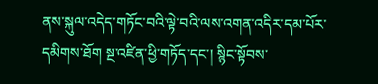ནས་སྐུལ་འདེད་གཏོང་བའི་ལྟེ་བའི་ལས་འགན་འདིར་དམ་པོར་དམིགས་ཐོག སྔ་འཛིན་ཕྱི་གཏོད་དང་། སྙིང་སྟོབས་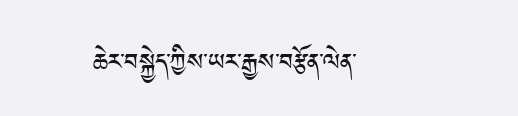ཆེར་བསྐྱེད་ཀྱིས་ཡར་རྒྱས་བརྩོན་ལེན་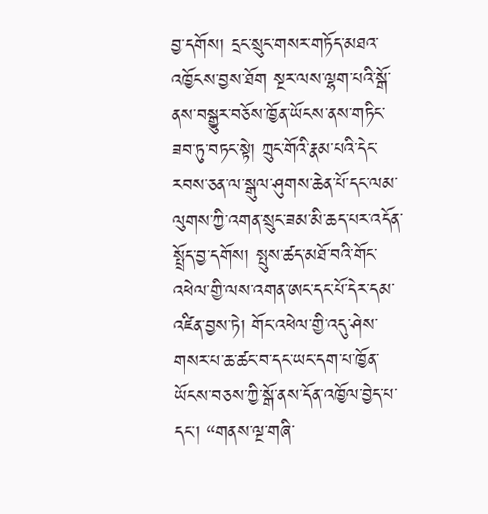བྱ་དགོས། དྲང་སྲུང་གསར་གཏོད་མཐའ་འཁྱོངས་བྱས་ཐོག སྔར་ལས་ལྷག་པའི་སྒོ་ནས་བསྒྱུར་བཅོས་ཁྱོན་ཡོངས་ནས་གཏིང་ཟབ་ཏུ་བཏང་སྟེ། ཀྲུང་གོའི་རྣམ་པའི་དེང་རབས་ཅན་ལ་སྒུལ་ཤུགས་ཆེན་པོ་དང་ལམ་ལུགས་ཀྱི་འགན་སྲུང་ཟམ་མི་ཆད་པར་འདོན་སྤྲོད་བྱ་དགོས། སྤུས་ཚད་མཐོ་བའི་གོང་འཕེལ་གྱི་ལས་འགན་ཨང་དང་པོ་དེར་དམ་འཛིན་བྱས་ཏེ། གོང་འཕེལ་གྱི་འདུ་ཤེས་གསར་པ་ཆ་ཚང་བ་དང་ཡང་དག་པ་ཁྱོན་ཡོངས་བཅས་ཀྱི་སྒོ་ནས་དོན་འཁྱོལ་བྱེད་པ་དང་། “གནས་ལྔ་གཞི་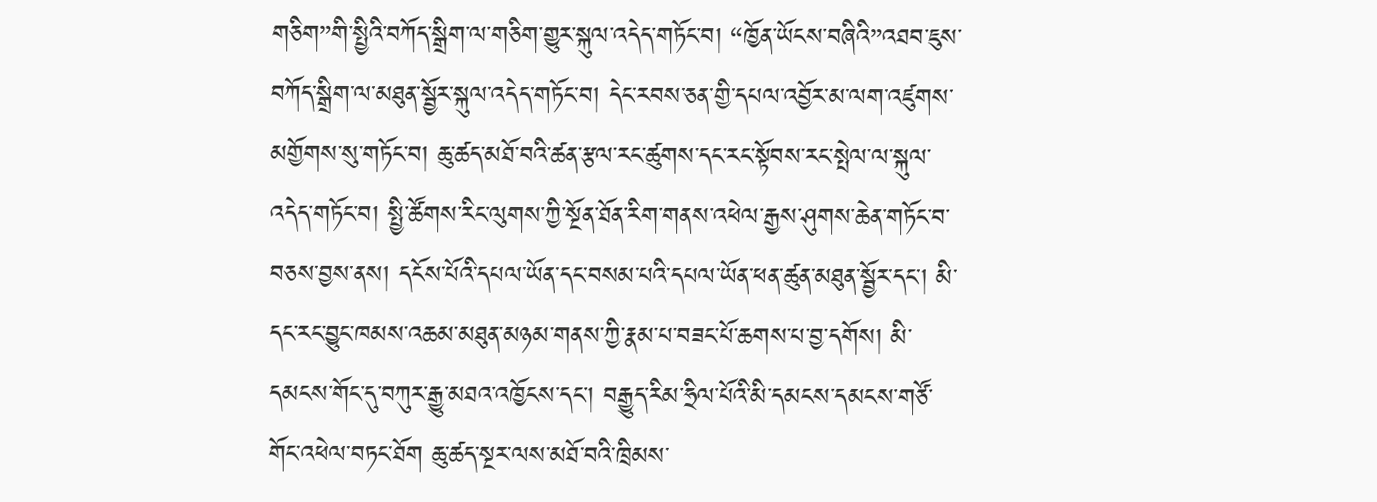གཅིག”གི་སྤྱིའི་བཀོད་སྒྲིག་ལ་གཅིག་གྱུར་སྐུལ་འདེད་གཏོང་བ། “ཁྱོན་ཡོངས་བཞིའི”འཐབ་ཇུས་བཀོད་སྒྲིག་ལ་མཐུན་སྦྱོར་སྐུལ་འདེད་གཏོང་བ། དེང་རབས་ཅན་གྱི་དཔལ་འབྱོར་མ་ལག་འཛུགས་མགྱོགས་སུ་གཏོང་བ། ཆུ་ཚད་མཐོ་བའི་ཚན་རྩལ་རང་ཚུགས་དང་རང་སྟོབས་རང་སྤེལ་ལ་སྐུལ་འདེད་གཏོང་བ། སྤྱི་ཚོགས་རིང་ལུགས་ཀྱི་སྔོན་ཐོན་རིག་གནས་འཕེལ་རྒྱས་ཤུགས་ཆེན་གཏོང་བ་བཅས་བྱས་ནས། དངོས་པོའི་དཔལ་ཡོན་དང་བསམ་པའི་དཔལ་ཡོན་ཕན་ཚུན་མཐུན་སྦྱོར་དང་། མི་དང་རང་བྱུང་ཁམས་འཆམ་མཐུན་མཉམ་གནས་ཀྱི་རྣམ་པ་བཟང་པོ་ཆགས་པ་བྱ་དགོས། མི་དམངས་གོང་དུ་བཀུར་རྒྱུ་མཐའ་འཁྱོངས་དང་། བརྒྱུད་རིམ་ཧྲིལ་པོའི་མི་དམངས་དམངས་གཙོ་གོང་འཕེལ་བཏང་ཐོག ཆུ་ཚད་སྔར་ལས་མཐོ་བའི་ཁྲིམས་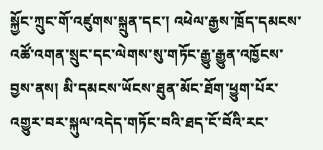སྐྱོང་ཀྲུང་གོ་འཛུགས་སྐྲུན་དང་། འཕེལ་རྒྱས་ཁྲོད་དམངས་འཚོ་འགན་སྲུང་དང་ལེགས་སུ་གཏོང་རྒྱུ་རྒྱུན་འཁྱོངས་བྱས་ནས། མི་དམངས་ཡོངས་ཐུན་མོང་ཐོག་ཕྱུག་པོར་འགྱུར་བར་སྐུལ་འདེད་གཏོང་བའི་ཐད་ངོ་བོའི་རང་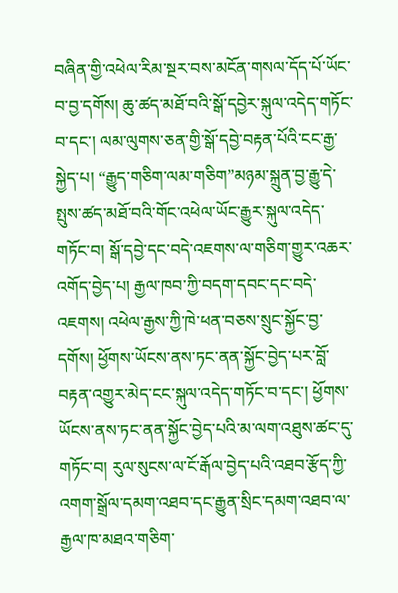བཞིན་གྱི་འཕེལ་རིམ་སྔར་བས་མངོན་གསལ་དོད་པོ་ཡོང་བ་བྱ་དགོས། ཆུ་ཚད་མཐོ་བའི་སྒོ་དབྱེར་སྐུལ་འདེད་གཏོང་བ་དང་། ལམ་ལུགས་ཅན་གྱི་སྒོ་དབྱེ་བརྟན་པོའི་ངང་རྒྱ་སྐྱེད་པ། “རྒྱུད་གཅིག་ལམ་གཅིག”མཉམ་སྐྲུན་བྱ་རྒྱུ་དེ་སྤུས་ཚད་མཐོ་བའི་གོང་འཕེལ་ཡོང་རྒྱུར་སྐུལ་འདེད་གཏོང་བ། སྒོ་དབྱེ་དང་བདེ་འཇགས་ལ་གཅིག་གྱུར་འཆར་འགོད་བྱེད་པ། རྒྱལ་ཁབ་ཀྱི་བདག་དབང་དང་བདེ་འཇགས། འཕེལ་རྒྱས་ཀྱི་ཁེ་ཕན་བཅས་སྲུང་སྐྱོང་བྱ་དགོས། ཕྱོགས་ཡོངས་ནས་ཏང་ནན་སྐྱོང་བྱེད་པར་བློ་བརྟན་འགྱུར་མེད་ངང་སྐུལ་འདེད་གཏོང་བ་དང་། ཕྱོགས་ཡོངས་ནས་ཏང་ནན་སྐྱོང་བྱེད་པའི་མ་ལག་འཐུས་ཚང་དུ་གཏོང་བ། རུལ་སུངས་ལ་ངོ་རྒོལ་བྱེད་པའི་འཐབ་རྩོད་ཀྱི་འགག་སྒྲོལ་དམག་འཐབ་དང་རྒྱུན་སྲིང་དམག་འཐབ་ལ་རྒྱལ་ཁ་མཐའ་གཅིག་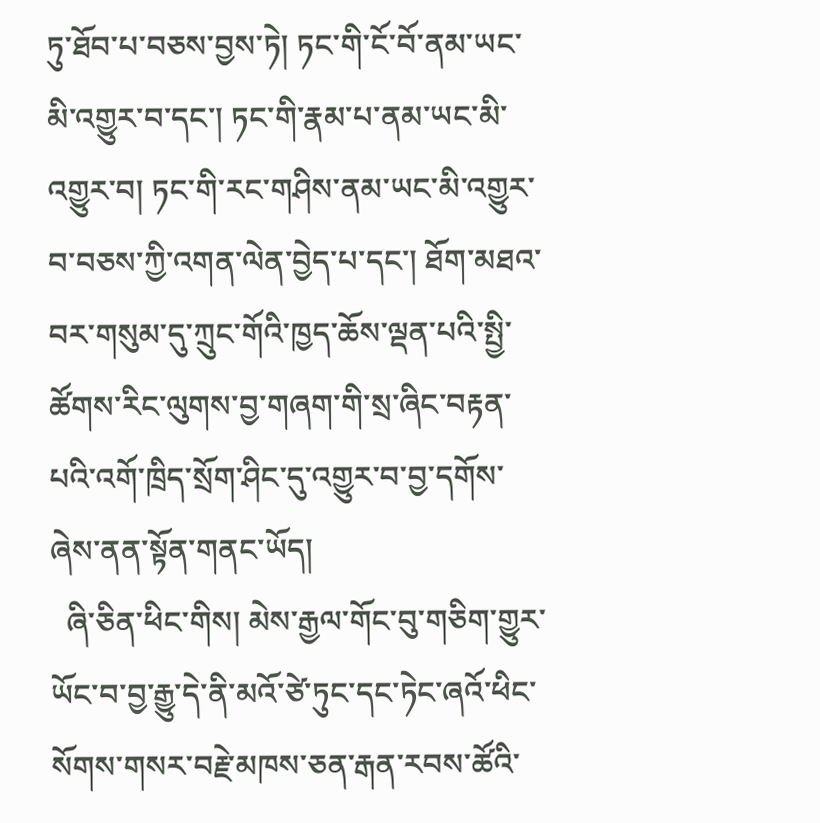ཏུ་ཐོབ་པ་བཅས་བྱས་ཏེ། ཏང་གི་ངོ་བོ་ནམ་ཡང་མི་འགྱུར་བ་དང་། ཏང་གི་རྣམ་པ་ནམ་ཡང་མི་འགྱུར་བ། ཏང་གི་རང་གཤིས་ནམ་ཡང་མི་འགྱུར་བ་བཅས་ཀྱི་འགན་ལེན་བྱེད་པ་དང་། ཐོག་མཐའ་བར་གསུམ་དུ་ཀྲུང་གོའི་ཁྱད་ཆོས་ལྡན་པའི་སྤྱི་ཚོགས་རིང་ལུགས་བྱ་གཞག་གི་སྲ་ཞིང་བརྟན་པའི་འགོ་ཁྲིད་སྲོག་ཤིང་དུ་འགྱུར་བ་བྱ་དགོས་ཞེས་ནན་སྟོན་གནང་ཡོད།
  ཞི་ཅིན་ཕིང་གིས། མེས་རྒྱལ་གོང་བུ་གཅིག་གྱུར་ཡོང་བ་བྱ་རྒྱུ་དེ་ནི་མའོ་ཙེ་ཏུང་དང་ཏེང་ཞའོ་ཕིང་སོགས་གསར་བརྗེ་མཁས་ཅན་རྒན་རབས་ཚོའི་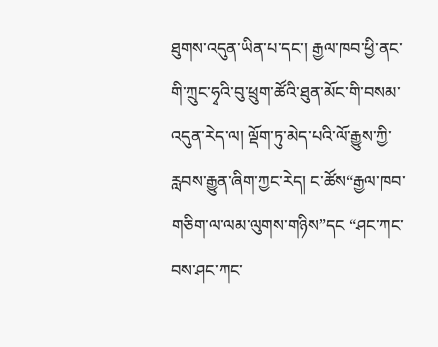ཐུགས་འདུན་ཡིན་པ་དང་། རྒྱལ་ཁབ་ཕྱི་ནང་གི་ཀྲུང་ཧྭའི་བུ་ཕྲུག་ཚོའི་ཐུན་མོང་གི་བསམ་འདུན་རེད་ལ། ལྡོག་ཏུ་མེད་པའི་ལོ་རྒྱུས་ཀྱི་རླབས་རྒྱུན་ཞིག་ཀྱང་རེད། ང་ཚོས“རྒྱལ་ཁབ་གཅིག་ལ་ལམ་ལུགས་གཉིས”དང “ཤང་ཀང་བས་ཤང་ཀང་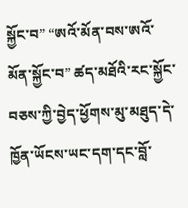སྐྱོང་བ” “ཨའོ་མོན་བས་ཨའོ་མོན་སྐྱོང་བ” ཚད་མཐོའི་རང་སྐྱོང་བཅས་ཀྱི་བྱེད་ཕྱོགས་མུ་མཐུད་དེ་ཁྱོན་ཡོངས་ཡང་དག་དང་བློ་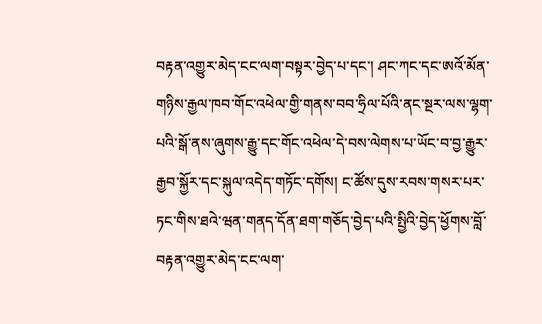བརྟན་འགྱུར་མེད་ངང་ལག་བསྟར་བྱེད་པ་དང་། ཤང་ཀང་དང་ཨའོ་མོན་གཉིས་རྒྱལ་ཁབ་གོང་འཕེལ་གྱི་གནས་བབ་ཧྲིལ་པོའི་ནང་སྔར་ལས་ལྷག་པའི་སྒོ་ནས་ཞུགས་རྒྱུ་དང་གོང་འཕེལ་དེ་བས་ལེགས་པ་ཡོང་བ་བྱ་རྒྱུར་རྒྱབ་སྐྱོར་དང་སྐུལ་འདེད་གཏོང་དགོས། ང་ཚོས་དུས་རབས་གསར་པར་ཏང་གིས་ཐའེ་ཝན་གནད་དོན་ཐག་གཅོད་བྱེད་པའི་སྤྱིའི་བྱེད་ཕྱོགས་བློ་བརྟན་འགྱུར་མེད་ངང་ལག་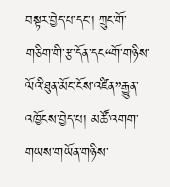བསྟར་བྱེད་པ་དང་། ཀྲུང་གོ་གཅིག་གི་རྩ་དོན་དང“གོ་གཉིས་ལོའི་ཐུན་མོང་ངོས་འཛིན”རྒྱུན་འཁྱོངས་བྱེད་པ། མཚོ་འགག་གཡས་གཡོན་གཉིས་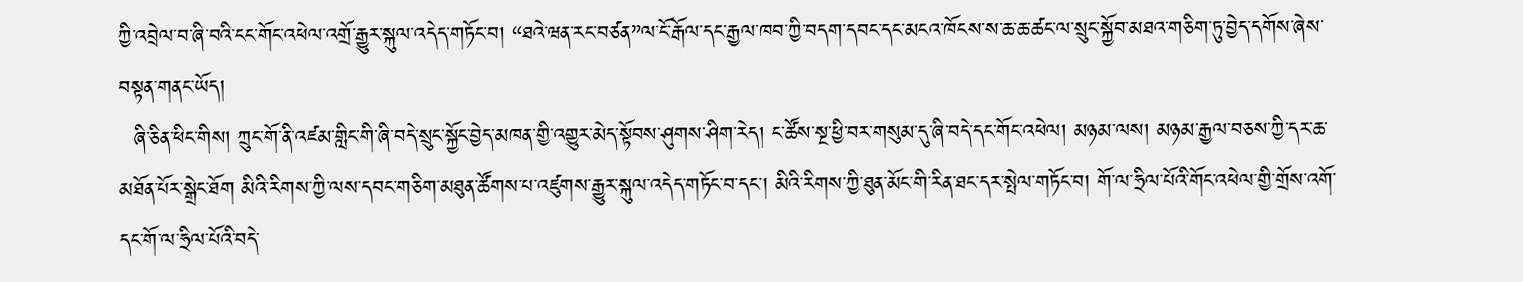ཀྱི་འབྲེལ་བ་ཞི་བའི་ངང་གོང་འཕེལ་འགྲོ་རྒྱུར་སྐུལ་འདེད་གཏོང་བ། “ཐའེ་ཝན་རང་བཙན”ལ་ངོ་རྒོལ་དང་རྒྱལ་ཁབ་ཀྱི་བདག་དབང་དང་མངའ་ཁོངས་ས་ཆ་ཆ་ཚང་ལ་སྲུང་སྐྱོབ་མཐའ་གཅིག་ཏུ་བྱེད་དགོས་ཞེས་བསྟན་གནང་ཡོད།
  ཞི་ཅིན་ཕིང་གིས། ཀྲུང་གོ་ནི་འཛམ་གླིང་གི་ཞི་བདེ་སྲུང་སྐྱོང་བྱེད་མཁན་གྱི་འགྱུར་མེད་སྟོབས་ཤུགས་ཤིག་རེད། ང་ཚོས་སྔ་ཕྱི་བར་གསུམ་དུ་ཞི་བདེ་དང་གོང་འཕེལ། མཉམ་ལས། མཉམ་རྒྱལ་བཅས་ཀྱི་དར་ཆ་མཐོན་པོར་སྒྲེང་ཐོག མིའི་རིགས་ཀྱི་ལས་དབང་གཅིག་མཐུན་ཚོགས་པ་འཛུགས་རྒྱུར་སྐུལ་འདེད་གཏོང་བ་དང་། མིའི་རིགས་ཀྱི་ཐུན་མོང་གི་རིན་ཐང་དར་སྤེལ་གཏོང་བ། གོ་ལ་ཧྲིལ་པོའི་གོང་འཕེལ་གྱི་གྲོས་འགོ་དང་གོ་ལ་ཧྲིལ་པོའི་བདེ་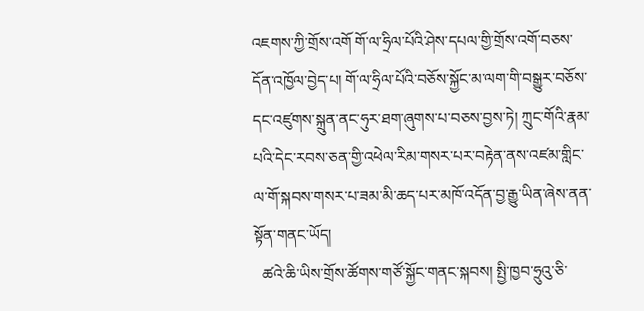འཇགས་ཀྱི་གྲོས་འགོ གོ་ལ་ཧྲིལ་པོའི་ཤེས་དཔལ་གྱི་གྲོས་འགོ་བཅས་དོན་འཁྱོལ་བྱེད་པ། གོ་ལ་ཧྲིལ་པོའི་བཅོས་སྐྱོང་མ་ལག་གི་བསྒྱུར་བཅོས་དང་འཛུགས་སྐྲུན་ནང་ཧུར་ཐག་ཞུགས་པ་བཅས་བྱས་ཏེ། ཀྲུང་གོའི་རྣམ་པའི་དེང་རབས་ཅན་གྱི་འཕེལ་རིམ་གསར་པར་བརྟེན་ནས་འཛམ་གླིང་ལ་གོ་སྐབས་གསར་པ་ཟམ་མི་ཆད་པར་མཁོ་འདོན་བྱ་རྒྱུ་ཡིན་ཞེས་ནན་སྟོན་གནང་ཡོད།
  ཚའེ་ཆི་ཡིས་གྲོས་ཚོགས་གཙོ་སྐྱོང་གནང་སྐབས། སྤྱི་ཁྱབ་ཧྲུའུ་ཅི་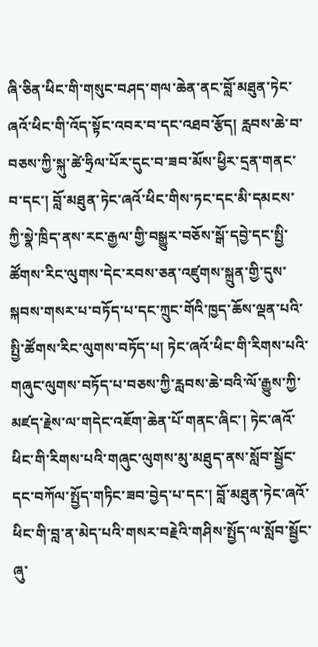ཞི་ཅིན་ཕིང་གི་གསུང་བཤད་གལ་ཆེན་ནང་བློ་མཐུན་ཏེང་ཞའོ་ཕིང་གི་འོད་སྟོང་འབར་བ་དང་འཐབ་རྩོད། རླབས་ཆེ་བ་བཅས་ཀྱི་སྐུ་ཚེ་ཧྲིལ་པོར་དུང་བ་ཟབ་མོས་ཕྱིར་དྲན་གནང་བ་དང་། བློ་མཐུན་ཏེང་ཞའོ་ཕིང་གིས་ཏང་དང་མི་དམངས་ཀྱི་སྣེ་ཁྲིད་ནས་རང་རྒྱལ་གྱི་བསྒྱུར་བཅོས་སྒོ་དབྱེ་དང་སྤྱི་ཚོགས་རིང་ལུགས་དེང་རབས་ཅན་འཛུགས་སྐྲུན་གྱི་དུས་སྐབས་གསར་པ་བཏོད་པ་དང་ཀྲུང་གོའི་ཁྱད་ཆོས་ལྡན་པའི་སྤྱི་ཚོགས་རིང་ལུགས་བཏོད་པ། ཏེང་ཞའོ་ཕིང་གི་རིགས་པའི་གཞུང་ལུགས་བཏོད་པ་བཅས་ཀྱི་རླབས་ཆེ་བའི་ལོ་རྒྱུས་ཀྱི་མཛད་རྗེས་ལ་གདེང་འཇོག་ཆེན་པོ་གནང་ཞིང་། ཏེང་ཞའོ་ཕིང་གི་རིགས་པའི་གཞུང་ལུགས་མུ་མཐུད་ནས་སློབ་སྦྱོང་དང་བཀོལ་སྤྱོད་གཏིང་ཟབ་བྱེད་པ་དང་། བློ་མཐུན་ཏེང་ཞའོ་ཕིང་གི་བླ་ན་མེད་པའི་གསར་བརྗེའི་གཤིས་སྤྱོད་ལ་སློབ་སྦྱོང་ཞུ་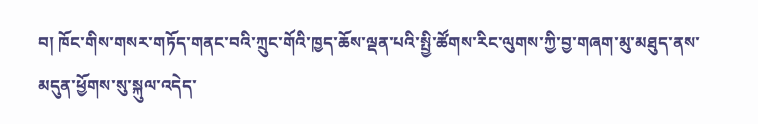བ། ཁོང་གིས་གསར་གཏོད་གནང་བའི་ཀྲུང་གོའི་ཁྱད་ཆོས་ལྡན་པའི་སྤྱི་ཚོགས་རིང་ལུགས་ཀྱི་བྱ་གཞག་མུ་མཐུད་ནས་མདུན་ཕྱོགས་སུ་སྐུལ་འདེད་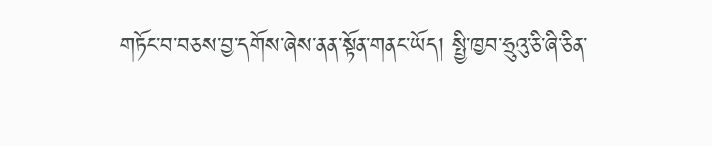གཏོང་བ་བཅས་བྱ་དགོས་ཞེས་ནན་སྟོན་གནང་ཡོད། སྤྱི་ཁྱབ་ཧྲུའུ་ཅི་ཞི་ཅིན་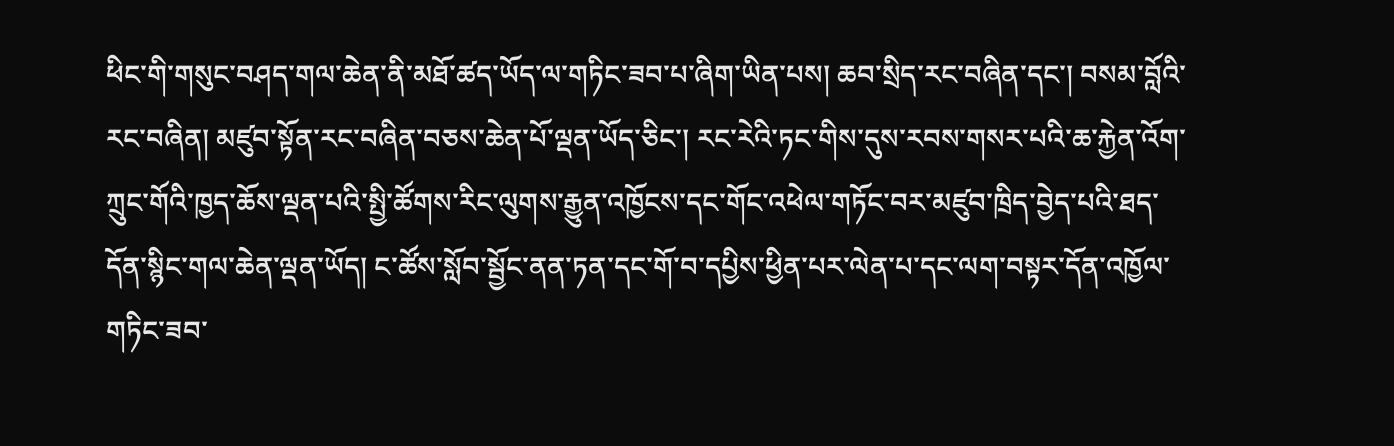ཕིང་གི་གསུང་བཤད་གལ་ཆེན་ནི་མཐོ་ཚད་ཡོད་ལ་གཏིང་ཟབ་པ་ཞིག་ཡིན་པས། ཆབ་སྲིད་རང་བཞིན་དང་། བསམ་བློའི་རང་བཞིན། མཛུབ་སྟོན་རང་བཞིན་བཅས་ཆེན་པོ་ལྡན་ཡོད་ཅིང་། རང་རེའི་ཏང་གིས་དུས་རབས་གསར་པའི་ཆ་རྐྱེན་འོག་ཀྲུང་གོའི་ཁྱད་ཆོས་ལྡན་པའི་སྤྱི་ཚོགས་རིང་ལུགས་རྒྱུན་འཁྱོངས་དང་གོང་འཕེལ་གཏོང་བར་མཛུབ་ཁྲིད་བྱེད་པའི་ཐད་དོན་སྙིང་གལ་ཆེན་ལྡན་ཡོད། ང་ཚོས་སློབ་སྦྱོང་ནན་ཏན་དང་གོ་བ་དཔྱིས་ཕྱིན་པར་ལེན་པ་དང་ལག་བསྟར་དོན་འཁྱོལ་གཏིང་ཟབ་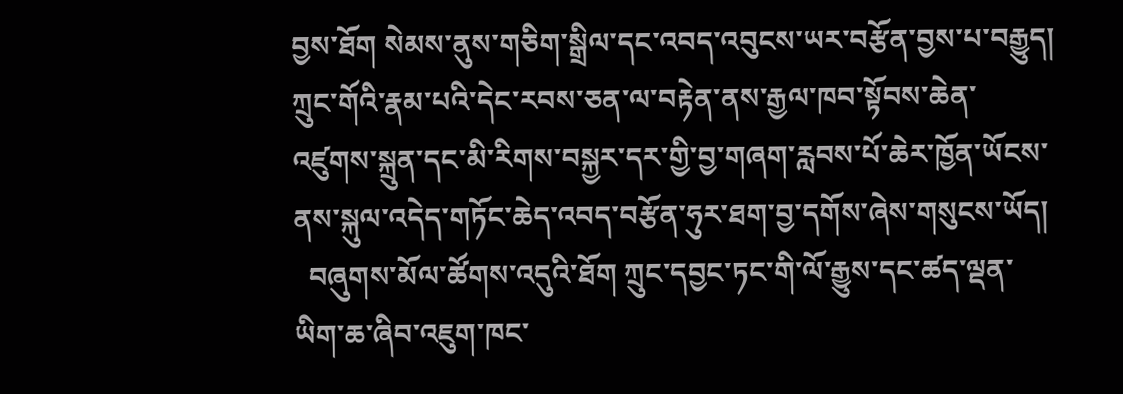བྱས་ཐོག སེམས་ནུས་གཅིག་སྒྲིལ་དང་འབད་འབུངས་ཡར་བརྩོན་བྱས་པ་བརྒྱུད། ཀྲུང་གོའི་རྣམ་པའི་དེང་རབས་ཅན་ལ་བརྟེན་ནས་རྒྱལ་ཁབ་སྟོབས་ཆེན་འཛུགས་སྐྲུན་དང་མི་རིགས་བསྐྱར་དར་གྱི་བྱ་གཞག་རླབས་པོ་ཆེར་ཁྱོན་ཡོངས་ནས་སྐུལ་འདེད་གཏོང་ཆེད་འབད་བརྩོན་ཧུར་ཐག་བྱ་དགོས་ཞེས་གསུངས་ཡོད།
  བཞུགས་མོལ་ཚོགས་འདུའི་ཐོག ཀྲུང་དབྱང་ཏང་གི་ལོ་རྒྱུས་དང་ཚད་ལྡན་ཡིག་ཆ་ཞིབ་འཇུག་ཁང་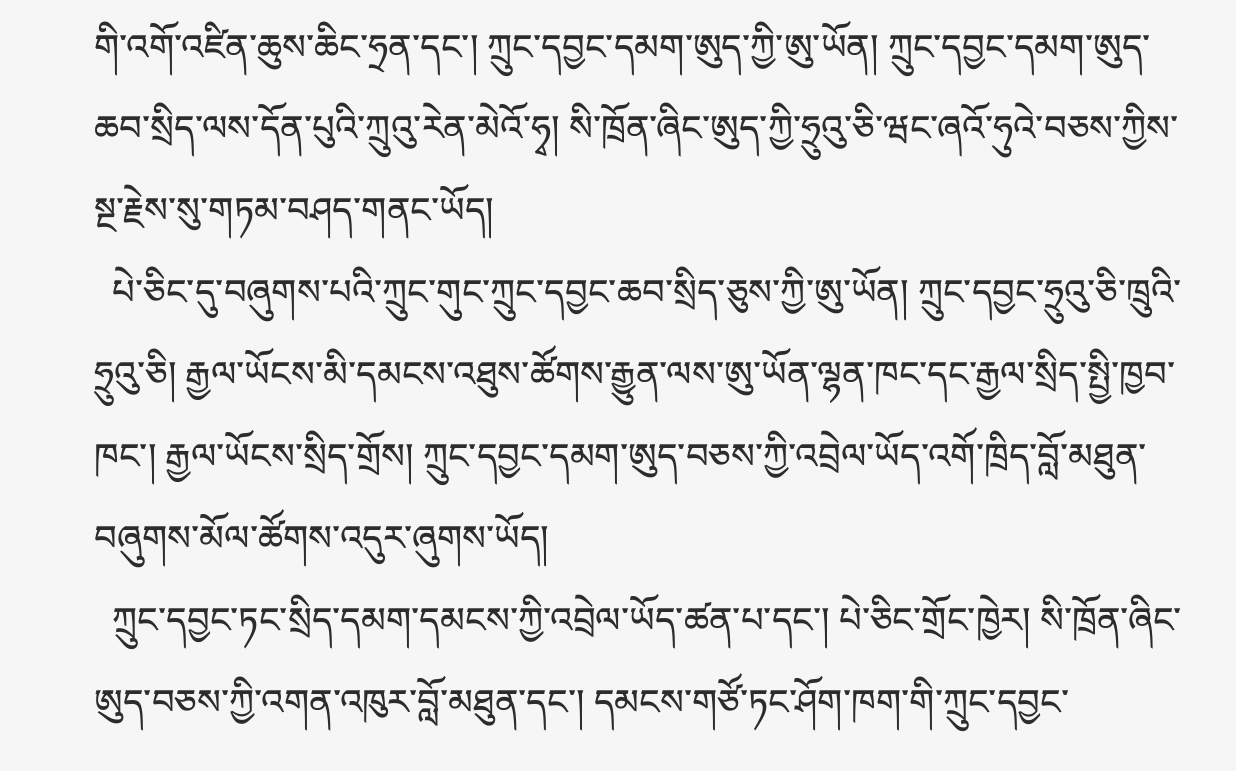གི་འགོ་འཛིན་ཆུས་ཆིང་ཧྲན་དང་། ཀྲུང་དབྱང་དམག་ཨུད་ཀྱི་ཨུ་ཡོན། ཀྲུང་དབྱང་དམག་ཨུད་ཆབ་སྲིད་ལས་དོན་པུའི་ཀྲུའུ་རེན་མེའོ་ཧྭ། སི་ཁྲོན་ཞིང་ཨུད་ཀྱི་ཧྲུའུ་ཅི་ཝང་ཞའོ་ཧུའེ་བཅས་ཀྱིས་སྔ་རྗེས་སུ་གཏམ་བཤད་གནང་ཡོད།
  པེ་ཅིང་དུ་བཞུགས་པའི་ཀྲུང་གུང་ཀྲུང་དབྱང་ཆབ་སྲིད་ཅུས་ཀྱི་ཨུ་ཡོན། ཀྲུང་དབྱང་ཧྲུའུ་ཅི་ཁྲུའི་ཧྲུའུ་ཅི། རྒྱལ་ཡོངས་མི་དམངས་འཐུས་ཚོགས་རྒྱུན་ལས་ཨུ་ཡོན་ལྷན་ཁང་དང་རྒྱལ་སྲིད་སྤྱི་ཁྱབ་ཁང་། རྒྱལ་ཡོངས་སྲིད་གྲོས། ཀྲུང་དབྱང་དམག་ཨུད་བཅས་ཀྱི་འབྲེལ་ཡོད་འགོ་ཁྲིད་བློ་མཐུན་བཞུགས་མོལ་ཚོགས་འདུར་ཞུགས་ཡོད།
  ཀྲུང་དབྱང་ཏང་སྲིད་དམག་དམངས་ཀྱི་འབྲེལ་ཡོད་ཚན་པ་དང་། པེ་ཅིང་གྲོང་ཁྱེར། སི་ཁྲོན་ཞིང་ཨུད་བཅས་ཀྱི་འགན་འཁུར་བློ་མཐུན་དང་། དམངས་གཙོ་ཏང་ཤོག་ཁག་གི་ཀྲུང་དབྱང་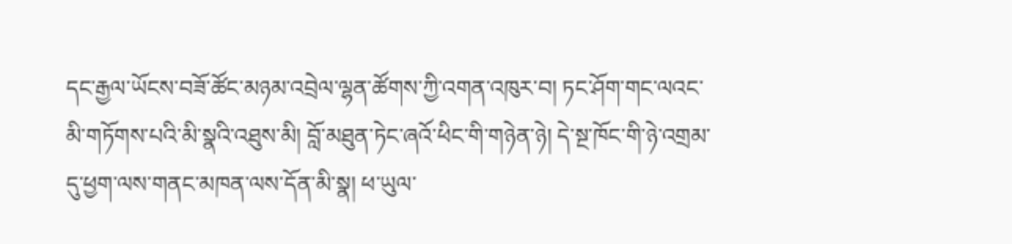དང་རྒྱལ་ཡོངས་བཟོ་ཚོང་མཉམ་འབྲེལ་ལྷན་ཚོགས་ཀྱི་འགན་འཁུར་བ། ཏང་ཤོག་གང་ལའང་མི་གཏོགས་པའི་མི་སྣའི་འཐུས་མི། བློ་མཐུན་ཏེང་ཞའོ་ཕིང་གི་གཉེན་ཉེ། དེ་སྔ་ཁོང་གི་ཉེ་འགྲམ་དུ་ཕྱག་ལས་གནང་མཁན་ལས་དོན་མི་སྣ། ཕ་ཡུལ་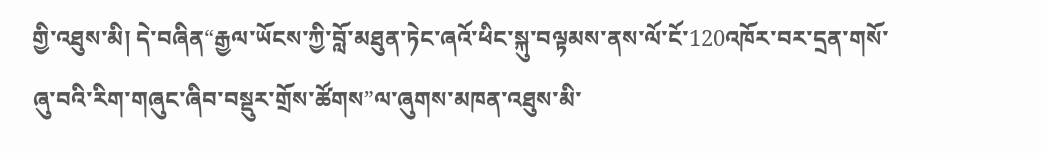གྱི་འཐུས་མི། དེ་བཞིན“རྒྱལ་ཡོངས་ཀྱི་བློ་མཐུན་ཏེང་ཞའོ་ཕིང་སྐུ་བལྟམས་ནས་ལོ་ངོ་120འཁོར་བར་དྲན་གསོ་ཞུ་བའི་རིག་གཞུང་ཞིབ་བསྡུར་གྲོས་ཚོགས”ལ་ཞུགས་མཁན་འཐུས་མི་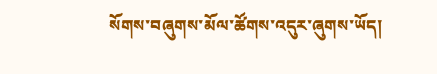སོགས་བཞུགས་མོལ་ཚོགས་འདུར་ཞུགས་ཡོད།